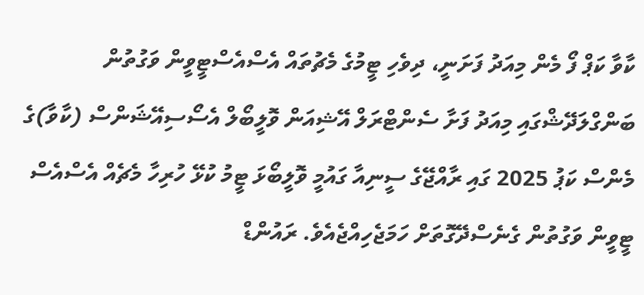ކާވާ ކަޕް ފޯ މެން މިއަދު ފަށަނީ، ދިވެހި ޓީމުގެ މެޗުތައް އެސްއެސްޓީވީން ވަގުތުން
ބަންގްލަދޭޝްގައި މިއަދު ފަށާ ސެންޓްރަލް އޭޝިއަން ވޮލީބޯލް އެސޯސިއޭޝަންސް (ކާވާ)ގެ މެންސް ކަޕު 2025 ގައި ރާއްޖޭގެ ސީނިއާ ގައުމީ ވޮލީބޯޅަ ޓީމު ކުޅޭ ހުރިހާ މެޗެއް އެސްއެސް ޓީވީން ވަގުތުން ގެނެސްދޭގޮތަށް ހަމަޖެހިއްޖެއެވެ. ރައުންޑް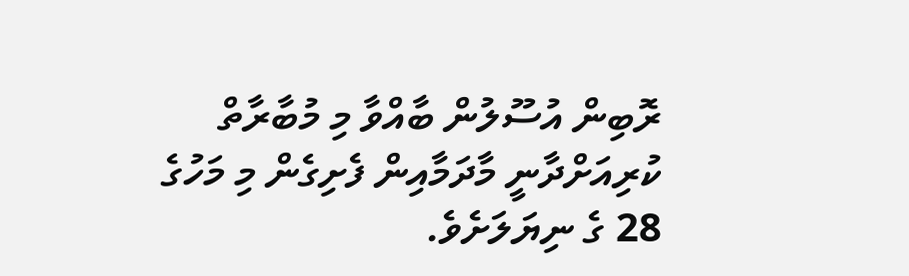ރޮބިން އުސޫލުން ބާއްވާ މި މުބާރާތް ކުރިއަށްދާނީ މާދަމާއިން ފެށިގެން މި މަހުގެ 28 ގެ ނިޔަލަށެވެ.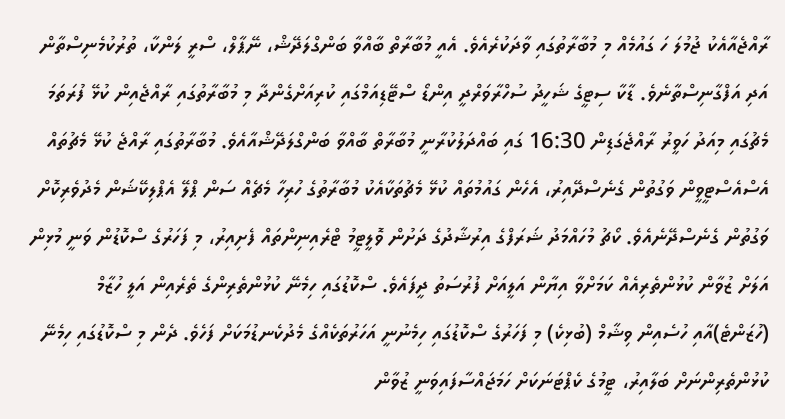ރާއްޖެއާއެކު ޖުމުލަ ހަ ގައުމެއް މި މުބާރާތުގައި ވާދަކުރެއެވެ. އެއީ މުބާރާތް ބާއްވާ ބަންގްލަދޭޝް، ނޭޕާލް، ސްރީ ލަންކާ، ތުރުކުމެނިސްތާން އަދި އަފްގާނިސްތާނެވެ. ޑާކާ ސިޓީގެ ޝަހީދު ސުހްރާވަރްދީ އިންޑޯ ސްޓޭޑިއަމްގައި ކުރިއަށްގެންދާ މި މުބާރާތުގައި ރާއްޖެއިން ކުޅޭ ފުރަތަމަ މެޗުގައި މިއަދު ހަވީރު ރާއްޖެގަޑިން 16:30 ގައި ބައްދަލުކުރާނީ މުބާރާތް ބާއްވާ ބަންގްލަދޭޝްއާއެވެ. މުބާރާތުގައި ރާއްޖެ ކުޅޭ މެޗުތައް އެސްއެސްޓީވީން ވަގުތުން ގެނެސްދޭއިރު، އެހެން ގައުމުތައް ކުޅޭ މެޗުތަކާއެކު މުބާރާތުގެ ހުރިހާ މެޗެއް ސަން ޕްލޭ އެޕްލިކޭޝަން މެދުވެރިކޮށް ވަގުތުން ގެނެސްދޭނެއެވެ. ކޯޗު މުހައްމަދު ޝަރަފްގެ އިރުޝާދުގެ ދަށުން ވޮލީޓީމު ޓްރެއިނިންތައް ފެށިއިރު، މި ފަހަރުގެ ސްކޮޑުން ވަނީ މުޅިން އަލަށް ޒުވާން ކުޅުންތެރިއެއް ކަމަށްވާ އިޔާން އަލީއަށް ފުރުސަތު ދީފައެވެ. ސްކޮޑުގައި ހިމެނޭ ކުޅުންތެރިންގެ ތެރެއިން އަލީ ހުޒާމް (ހުޒަންޓެ)އާއި ހުސެއިން ވިޝާމް (ބުޅިކެ) މި ފަހަރުގެ ސްކޮޑުގައި ހިމެނުނީ އަހަރުތަކެއްގެ މެދުކެނޑުމަކަށް ފަހެވެ. ދެން މި ސްކޮޑުގައި ހިމެނޭ ކުޅުންތެރިންނަށް ބަލާއިރު، ޓީމުގެ ކެޕްޓަނަކަށް ހަމަޖައްސާފައިވަނީ ޒުވާން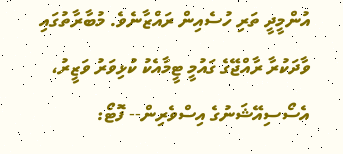އުންމީދީ ތަރި ހުސެއިން ރައްޒާނެވެ. މުބާރާތުގައި ވާދަކުރާ ރާއްޖޭގެ ގައުމީ ޓީމާއެކު ކުޅިވަރު ވަޒީރު، އެސޯސިއޭޝަނުގެ އިސްވެރިން-- ފޮޓޯ: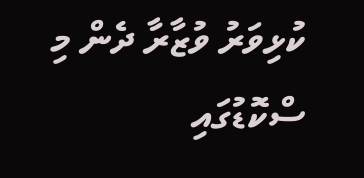ކުޅިވަރު ވުޒާރާ ދެން މި ސްކޮޑުގައި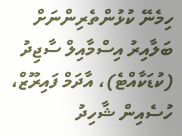ހިމެނޭ ކުޅުންތެރިންނަށް ބަލާއިރު އިސްމާއިލް ސާޖިދު (ކުޑަކާއްޓެ)، އާދަމް ފައިރޫޒް، ހުސެއިން ޝާހިދު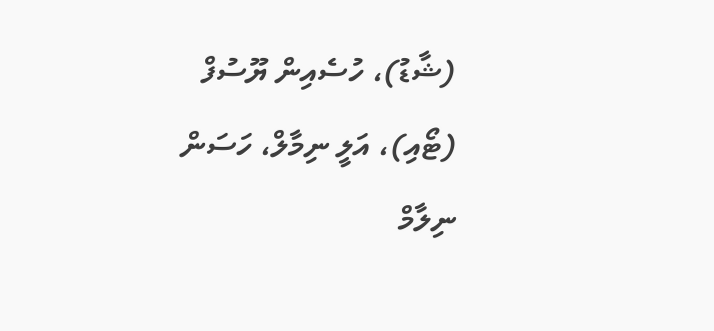(ޝާޑު)، ހުސެއިން ޔޫސުފް (ޓޯއި)، އަލީ ނިމާލް، ހަސަން ނިލާމް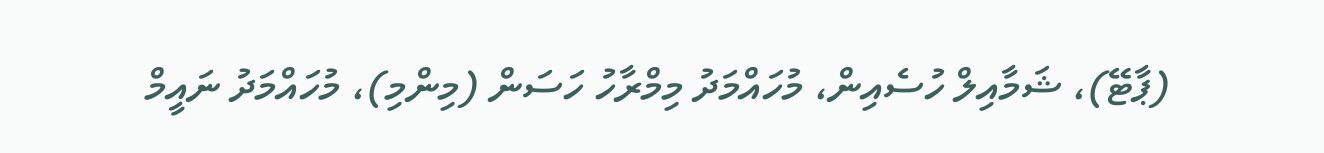(ޕާޓޭ)، ޝަމާއިލް ހުސެއިން، މުހައްމަދު މިމްރާހު ހަސަން (މިންމި)، މުހައްމަދު ނައީމް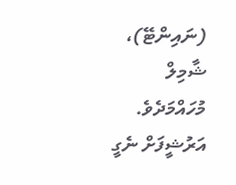(ނައިންޓޭ)، ޝާމިލް މުހައްމަދެވެ.
އަރުޝީފަށް ނެގީ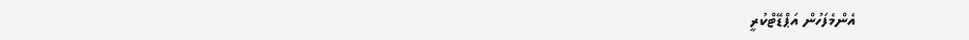އެންމެފަހުން އަޕްޑޭޓްކުރީ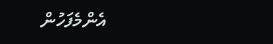އެންމެފަހުން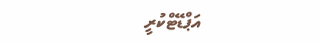އަޕްޑޭޓްކުރީ